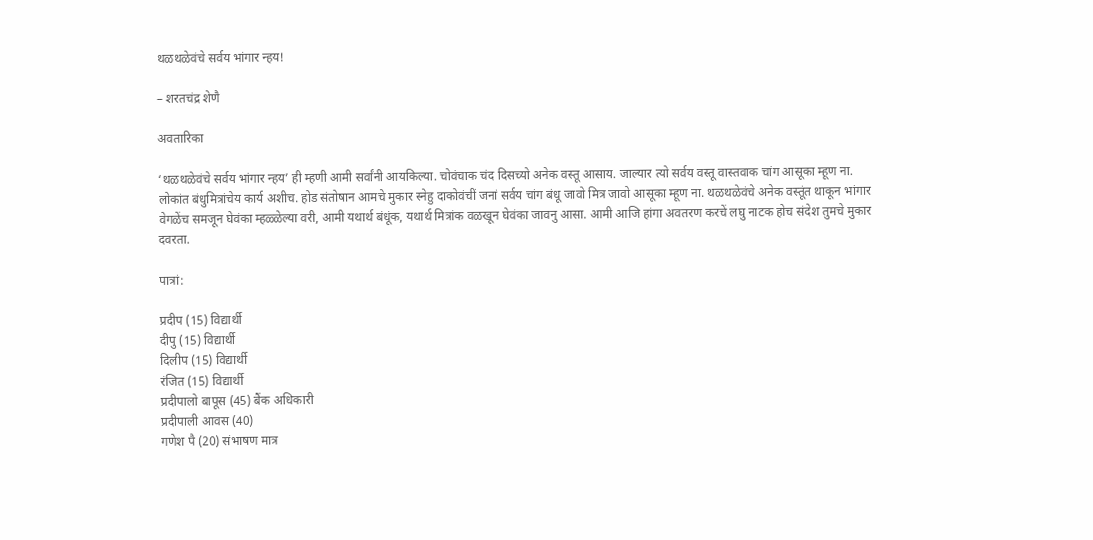थळथळेवंचे सर्वय भांगार न्हय!

– शरतचंद्र शेणै

अवतारिका

‘थळथळेवंचे सर्वय भांगार न्हय’ ही म्हणी आमी सर्वांनी आयकिल्या. चोवंचाक चंद दिसच्यो अनेक वस्तू आसाय. जाल्यार त्यो सर्वय वस्तू वास्तवाक चांग आसूका म्हूण ना. लोकांत बंधुमित्रांचेय कार्य अशीच. होड संतोषान आमचे मुकार स्नेहु दाकोवंचीं जनां सर्वय चांग बंधू जावो मित्र जावो आसूका म्हूण ना. थळथळेवंचे अनेक वस्तूंत थाकून भांगार वेगळेंच समजून घेवंका म्हळ्ळेल्या वरी, आमी यथार्थ बंधूंक, यथार्थ मित्रांक वळखून घेवंका जावनु आसा. आमी आजि हांगा अवतरण करचें लघु नाटक होच संदेश तुमचे मुकार दवरता.

पात्रां:

प्रदीप (15) विद्यार्थी
दीपु (15) विद्यार्थी
दिलीप (15) विद्यार्थी
रंजित (15) विद्यार्थी
प्रदीपालो बापूस (45) बैंक अधिकारी
प्रदीपाली आवस (40)
गणेश पै (20) संभाषण मात्र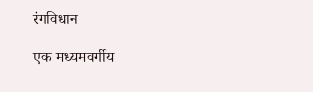रंगविधान

एक मध्यमवर्गीय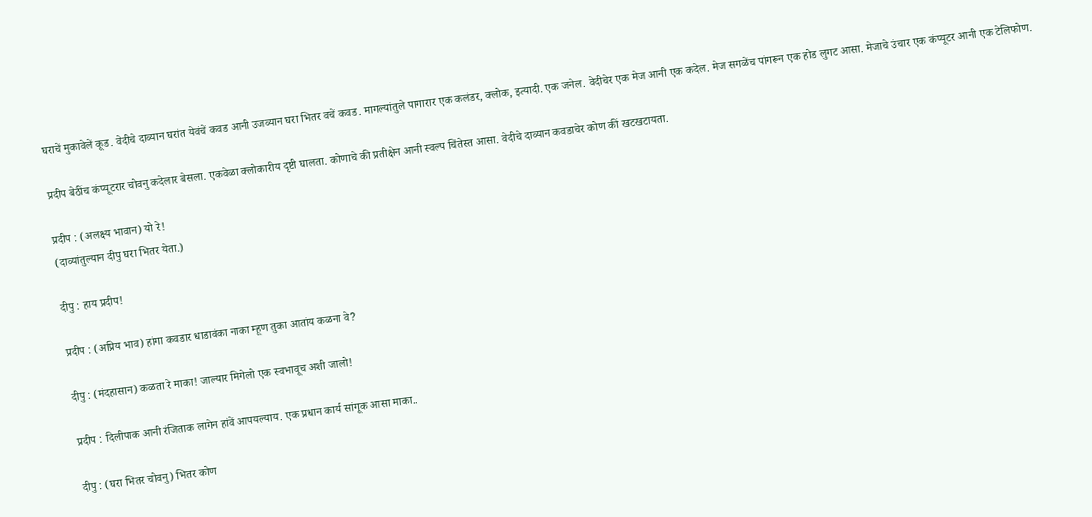घराचें मुकावेलें कूड. वेदीचे दाव्यान घरांत येवंचें कवड आनी उजव्यान घरा भितर वचें कवड. मागल्यांतुले पागारार एक कलंडर, क्लोक, इत्यादी. एक जनेल. वेदीचेर एक मेज आनी एक कदेल. मेज सगळेंच पांगरून एक होड लुगट आसा. मेजाचे उंचार एक कंप्यूटर आनी एक टेलिफोण.

प्रदीप बेठींच कंप्यूटरार चोवनु कदेलार बेसला. एकवेळा क्लोकारीय दृष्टी घालता. कोणाचे की प्रतीक्षेन आनी स्वल्प चिंतेस्त आसा. वेदीचे दाव्यान कवडाचेर कोण कीं खटखटायता.

प्रदीप : (अलक्ष्य भावान) यो रे!
(दाव्यांतुल्यान दीपु घरा भितर येता.)

दीपु : हाय प्रदीप!

प्रदीप : (अप्रिय भाव) हांगा कवडार धाडावंका नाका म्हूण तुका आतांय कळना वे?

दीपु : (मंदहासान) कळता रे माका! जाल्यार मिगेलो एक स्वभावूच अशी जालो!

प्रदीप : दिलीपाक आनी रंजिताक लागेन हांवें आपयल्याय. एक प्रधान कार्य सांगूक आसा माका..

दीपु : (घरा भितर चोवनु) भितर कोण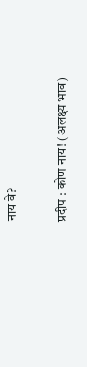नाय वे?

प्रदीप : कोण नाय! (अलक्ष्य भाव)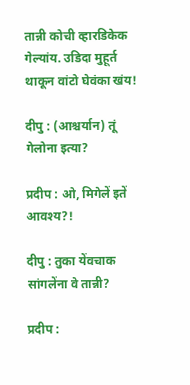तान्नी कोची व्हारडिकेक गेल्यांय. उडिदा मुहूर्त थाकून वांटो घेवंका खंय!

दीपु : (आश्चर्यान) तूं गेलोना इत्या?

प्रदीप : ओ, मिगेलें इतें आवश्य?!

दीपु : तुका येंवचाक सांगलेंना वे तान्नी?

प्रदीप :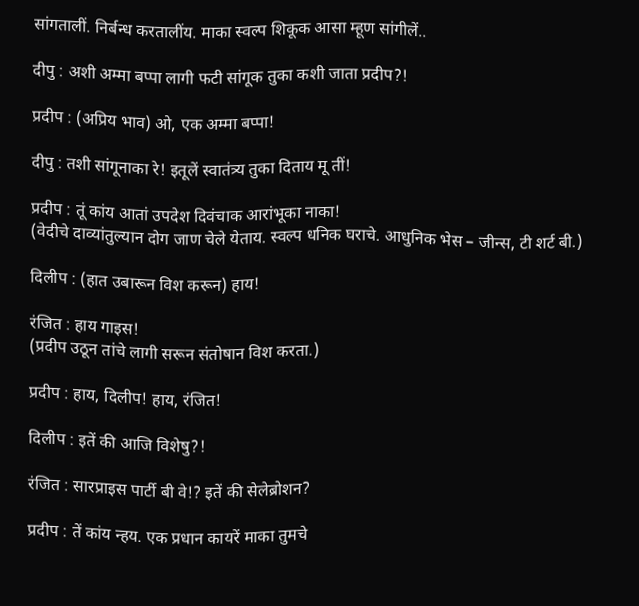सांगतालीं. निर्बन्ध करतालींय. माका स्वल्प शिकूक आसा म्हूण सांगीलें..

दीपु : अशी अम्मा बप्पा लागी फटी सांगूक तुका कशी जाता प्रदीप?!

प्रदीप : (अप्रिय भाव) ओ, एक अम्मा बप्पा!

दीपु : तशी सांगूनाका रे! इतूलें स्वातंत्र्य तुका दिताय मू तीं!

प्रदीप : तूं कांय आतां उपदेश दिवंचाक आरांभूका नाका!
(वेदीचे दाव्यांतुल्यान दोग जाण चेले येताय. स्वल्प धनिक घराचे. आधुनिक भेस – जीन्स, टी शर्ट बी.)

दिलीप : (हात उबारून विश करून) हाय!

रंजित : हाय गाइस!
(प्रदीप उठून तांचे लागी सरून संतोषान विश करता.)

प्रदीप : हाय, दिलीप! हाय, रंजित!

दिलीप : इतें की आजि विशेषु?!

रंजित : सारप्राइस पार्टी बी वे!? इतें की सेलेब्रोशन?

प्रदीप : तें कांय न्हय. एक प्रधान कायरें माका तुमचे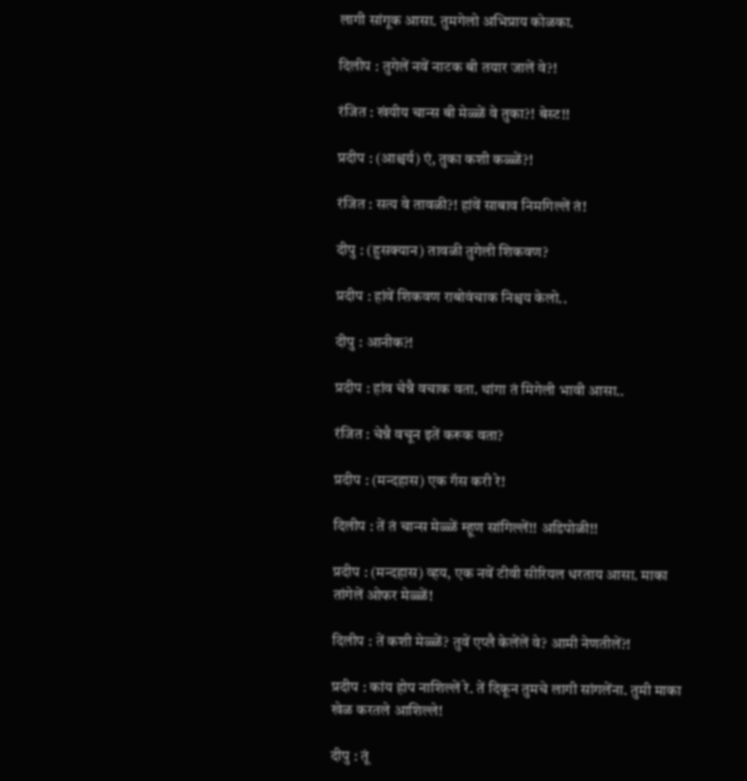लागी सांगूक आसा. तुमगेलो अभिप्राय कोळका.

दिलीप : तुगेलें नवें नाटक बी तयार जालें वे?!

रंजित : खंयीय चान्स बी मेळ्ळें वे तुका?! बेस्ट!!

प्रदीप : (आश्चर्य) एं, तुका कशी कळ्ळें?!

रंजित : सत्य वे तावळी?! हांवें साबाव निमगिल्लें तं!

दीपु : (हुसक्यान) तावळी तुगेली शिकवण?

प्रदीप : हांवें शिकवण राबोवंचाक निश्चय केलो..

दीपु : आनीक?!

प्रदीप : हांव चेन्नै वचाक वता. थांगा तं मिगेली भावी आसा..

रंजित : चेन्नै वचून इतें करूक वता?

प्रदीप : (मन्दहास) एक गॅस करी रे!

दिलीप : तें तं चान्स मेळ्ळें म्हूण सांगिल्लें!! अडिपोळी!!

प्रदीप : (मन्दहास) व्हय, एक नवें टीवी सीरियल धरताय आसा. माका तांगेलें ओफर मेळ्ळें!

दिलीप : तें कशी मेळ्ळें? तुवें एप्लै केलेंलें वे? आमी नेणतीलें?!

प्रदीप : कांय होप नाशिल्लें रे. तें दिकून तुमचे लागी सांगलेंना. तुमी माका खेळ करतले आशिल्ले!

दीपु : तूं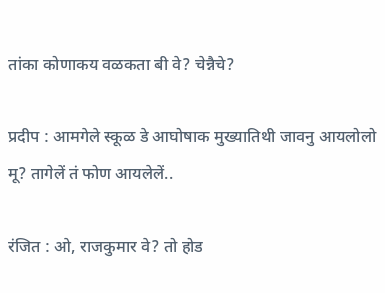तांका कोणाकय वळकता बी वे? चेन्नैचे?

प्रदीप : आमगेले स्कूळ डे आघोषाक मुख्यातिथी जावनु आयलोलो मू? तागेलें तं फोण आयलेलें..

रंजित : ओ, राजकुमार वे? तो होड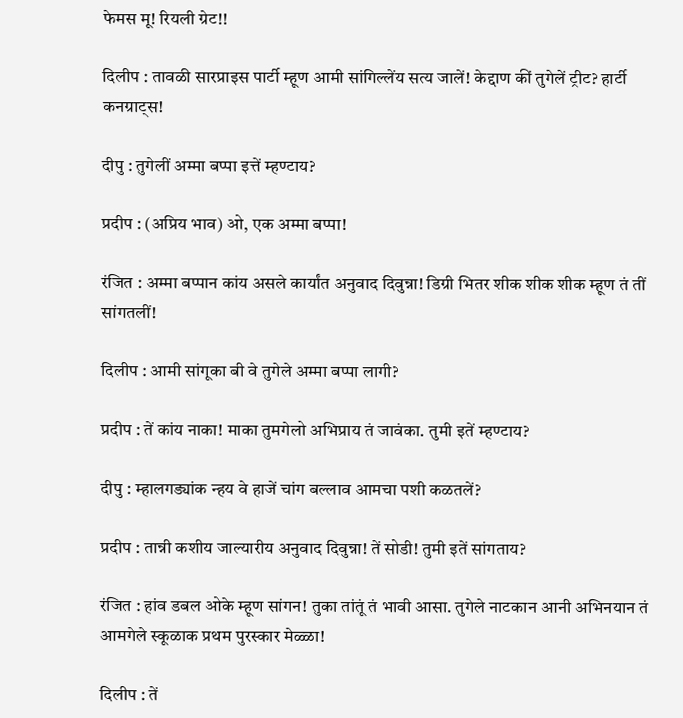फेमस मू! रियली ग्रेट!!

दिलीप : तावळी सारप्राइस पार्टी म्हूण आमी सांगिल्लेंय सत्य जालें! केद्दाण कीं तुगेलें ट्रीट? हार्टी कनग्राट्स!

दीपु : तुगेलीं अम्मा बप्पा इत्तें म्हण्टाय?

प्रदीप : (अप्रिय भाव) ओ, एक अम्मा बप्पा!

रंजित : अम्मा बप्पान कांय असले कार्यांत अनुवाद दिवुन्ना! डिग्री भितर शीक शीक शीक म्हूण तं तीं सांगतलीं!

दिलीप : आमी सांगूका बी वे तुगेले अम्मा बप्पा लागी?

प्रदीप : तें कांय नाका! माका तुमगेलो अभिप्राय तं जावंका. तुमी इतें म्हण्टाय?

दीपु : म्हालगड्यांक न्हय वे हाजें चांग बल्लाव आमचा पशी कळतलें?

प्रदीप : तान्नी कशीय जाल्यारीय अनुवाद दिवुन्ना! तें सोडी! तुमी इतें सांगताय?

रंजित : हांव डबल ओके म्हूण सांगन! तुका तांतूं तं भावी आसा. तुगेले नाटकान आनी अभिनयान तं आमगेले स्कूळाक प्रथम पुरस्कार मेळ्ळा!

दिलीप : तें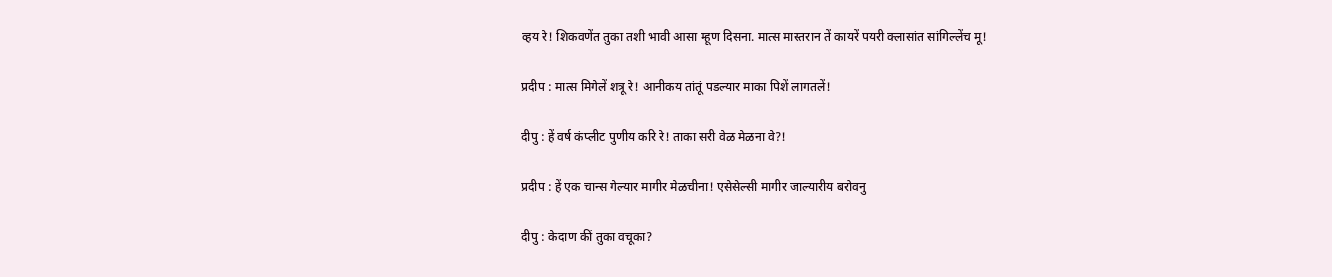व्हय रे! शिकवणेंत तुका तशी भावी आसा म्हूण दिसना. मात्स मास्तरान तें कायरें पयरी क्लासांत सांगिल्लेंच मू!

प्रदीप : मात्स मिगेलें शत्रू रे! आनीकय तांतूं पडल्यार माका पिशें लागतलें!

दीपु : हें वर्ष कंप्लीट पुणीय करि रे! ताका सरी वेळ मेळना वे?!

प्रदीप : हें एक चान्स गेल्यार मागीर मेळचीना! एसेसेल्सी मागीर जाल्यारीय बरोवनु

दीपु : केदाण कीं तुका वचूका?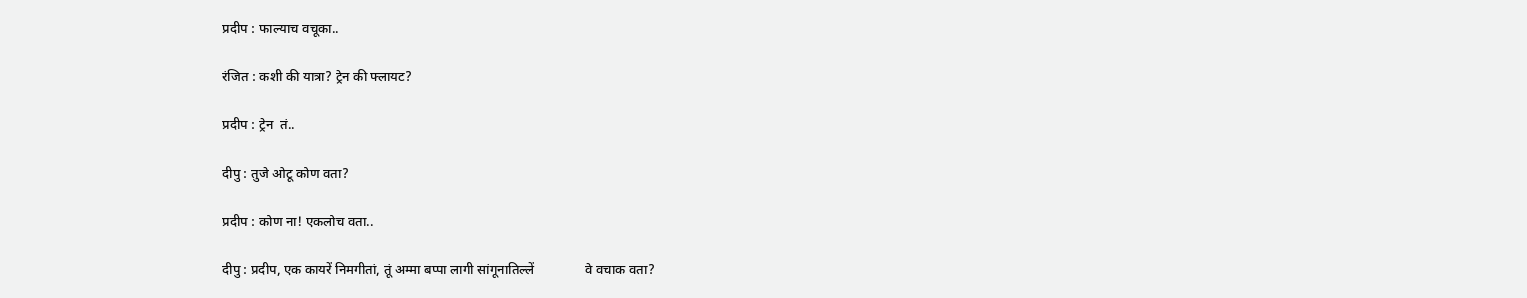प्रदीप : फाल्याच वचूका..

रंजित : कशी की यात्रा? ट्रेन की फ्लायट?

प्रदीप : ट्रेन  तं..

दीपु : तुजे ओटू कोण वता?

प्रदीप : कोण ना! एकलोच वता..

दीपु : प्रदीप, एक कायरें निमगीतां, तूं अम्मा बप्पा लागी सांगूनातिल्लें               वे वचाक वता?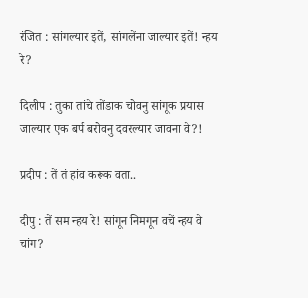रंजित : सांगल्यार इतें, सांगलेंना जाल्यार इतें! न्हय रे?

दिलीप : तुका तांचे तोंडाक चोवनु सांगूक प्रयास जाल्यार एक बर्प बरोवनु दवरल्यार जावना वे?!

प्रदीप : तें तं हांव करूक वता..

दीपु : तें सम न्हय रे! सांगून निमगून वचें न्हय वे चांग?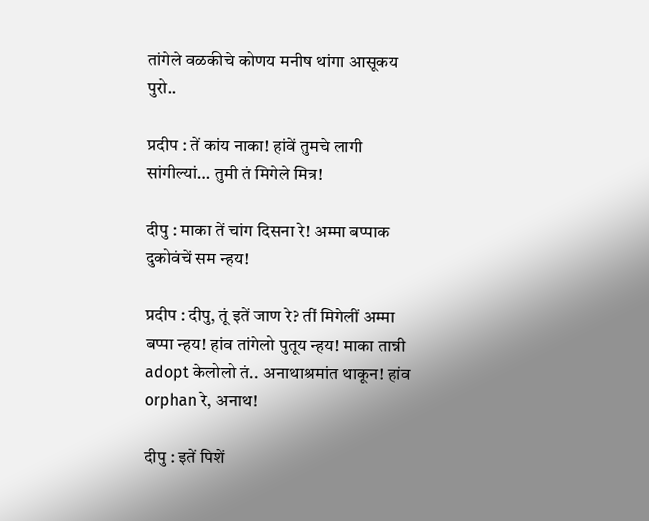तांगेले वळकीचे कोणय मनीष थांगा आसूकय पुरो..

प्रदीप : तें कांय नाका! हांवें तुमचे लागी सांगील्यां… तुमी तं मिगेले मित्र!

दीपु : माका तें चांग दिसना रे! अम्मा बप्पाक दुकोवंचें सम न्हय!

प्रदीप : दीपु, तूं इतें जाण रे? तीं मिगेलीं अम्मा बप्पा न्हय! हांव तांगेलो पुतूय न्हय! माका तान्नी adopt केलोलो तं.. अनाथाश्रमांत थाकून! हांव orphan रे, अनाथ!

दीपु : इतें पिशें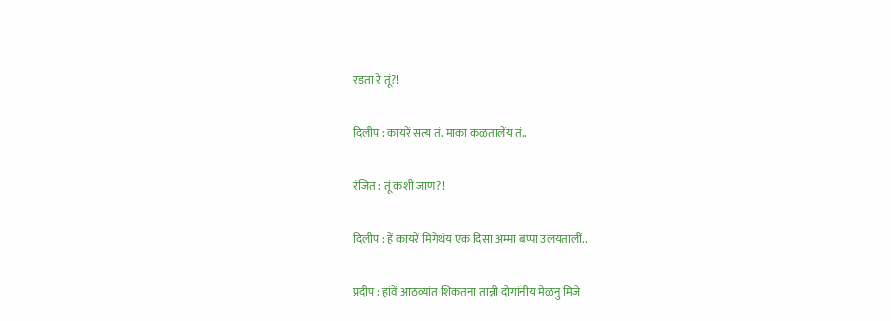रडता रे तूं?!

दिलीप : कायरें सत्य तं. माका कळतालेंय तं..

रंजित : तूं कशी जाण?!

दिलीप : हें कायरें मिगेथंय एक दिसा अम्मा बप्पा उलयतालीं..

प्रदीप : हांवें आठव्यांत शिकतना तान्नी दोगांनीय मेळनु मिजे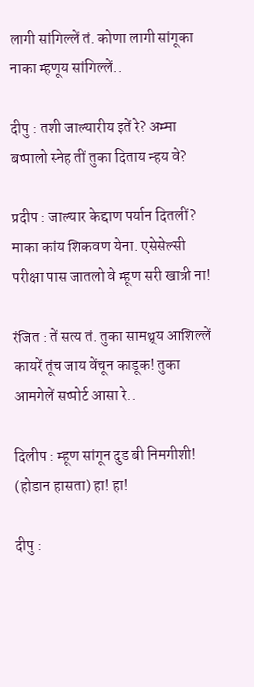लागी सांगिल्लें तं. कोणा लागी सांगूका नाका म्हणूय सांगिल्लें..

दीपु : तशी जाल्यारीय इतें रे? अम्मा बप्पालो स्नेह तीं तुका दिताय न्हय वे?

प्रदीप : जाल्यार केद्दाण पर्यान दितलीं? माका कांय शिकवण येना. एसेसेल्सी परीक्षा पास जातलो वे म्हूण सरी खात्री ना!

रंजित : तें सत्य तं. तुका सामथ्र्य आशिल्लें कायरें तूंच जाय वेंचून काडूक! तुका आमगेलें सप्पोर्ट आसा रे..

दिलीप : म्हूण सांगून दुड बी निमगीशी! (होडान हासता) हा! हा!

दीपु :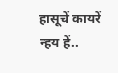हासूचें कायरें न्हय हें..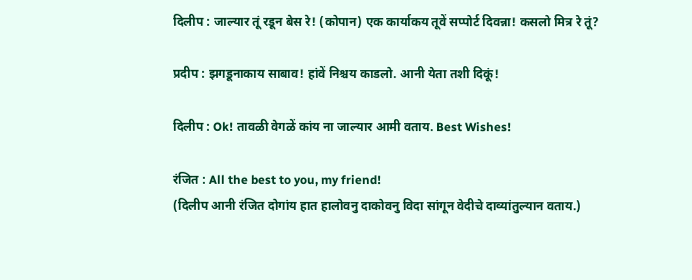दिलीप : जाल्यार तूं रडून बेस रे! (कोपान) एक कार्याकय तूवें सप्पोर्ट दिवन्ना! कसलो मित्र रे तूं?

प्रदीप : झगडूनाकाय साबाव! हांवें निश्चय काडलो. आनी येता तशी दिकूं!

दिलीप : Ok! तावळी वेगळें कांय ना जाल्यार आमी वताय. Best Wishes!

रंजित : All the best to you, my friend!
(दिलीप आनी रंजित दोगांय हात हालोवनु दाकोवनु विदा सांगून वेदीचे दाव्यांतुल्यान वताय.)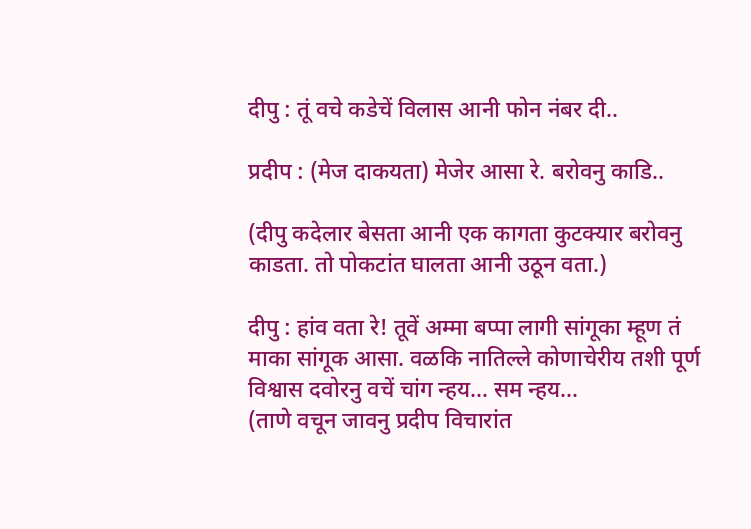दीपु : तूं वचे कडेचें विलास आनी फोन नंबर दी..

प्रदीप : (मेज दाकयता) मेजेर आसा रे. बरोवनु काडि..

(दीपु कदेलार बेसता आनी एक कागता कुटक्यार बरोवनु काडता. तो पोकटांत घालता आनी उठून वता.)

दीपु : हांव वता रे! तूवें अम्मा बप्पा लागी सांगूका म्हूण तं माका सांगूक आसा. वळकि नातिल्ले कोणाचेरीय तशी पूर्ण विश्वास दवोरनु वचें चांग न्हय… सम न्हय…
(ताणे वचून जावनु प्रदीप विचारांत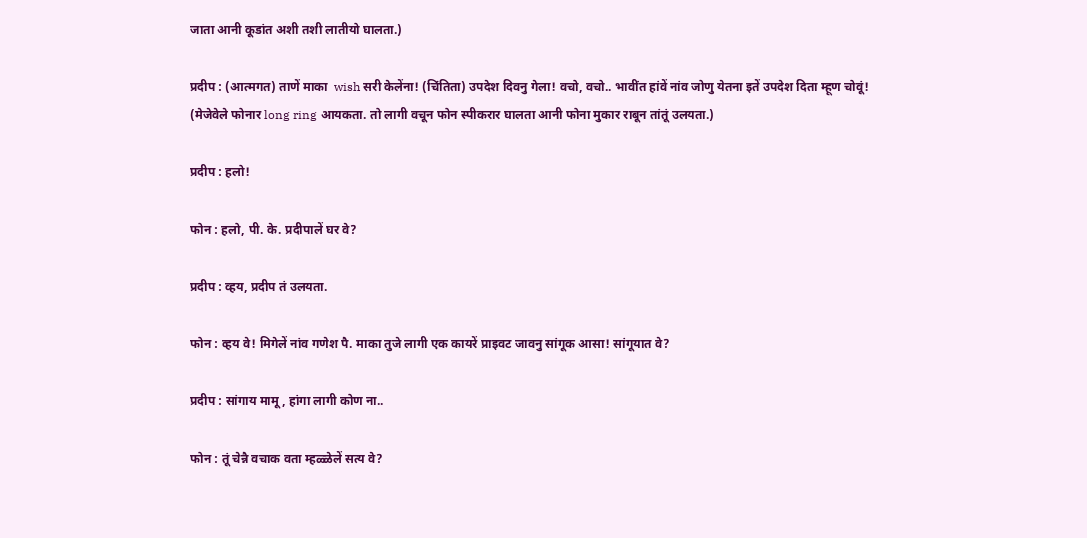जाता आनी कूडांत अशी तशी लातीयो घालता.)

प्रदीप : (आत्मगत) ताणें माका  wish सरी केलेंना! (चिंतिता) उपदेश दिवनु गेला! वचो, वचो.. भावींत हांवें नांव जोणु येतना इतें उपदेश दिता म्हूण चोवूं!
(मेजेवेले फोनार long ring आयकता. तो लागी वचून फोन स्पीकरार घालता आनी फोना मुकार राबून तांतूं उलयता.)

प्रदीप : हलो!

फोन : हलो, पी. के. प्रदीपालें घर वे?

प्रदीप : व्हय, प्रदीप तं उलयता.

फोन : व्हय वे! मिगेलें नांव गणेश पै. माका तुजे लागी एक कायरें प्राइवट जावनु सांगूक आसा! सांगूयात वे?

प्रदीप : सांगाय मामू, हांगा लागी कोण ना..

फोन : तूं चेन्नै वचाक वता म्हळ्ळेलें सत्य वे?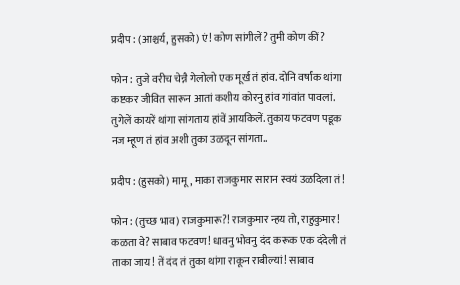प्रदीप : (आश्चर्य, हुसको) एं! कोण सांगीलें? तुमी कोण कीं?

फोन : तुजे वरीच चेन्नै गेलोलो एक मूर्ख तं हांव. दोनि वर्षांक थांगा कष्टकर जीवित सारून आतां कशीय कोरनु हांव गांवांत पावलां. तुगेलें कायरें थांगा सांगताय हांवें आयकिलें. तुकाय फटवण पडूक नज म्हूण तं हांव अशी तुका उळदून सांगता..

प्रदीप : (हुसको) मामू, माका राजकुमार सारान स्वयं उळदिला तं!

फोन : (तुच्छ भाव) राजकुमारू?! राजकुमार न्हय तो, राहुकुमार! कळता वे? साबाव फटवण! धावनु भोवनु दंद करूक एक दंदेली तं ताका जाय! तें दंद तं तुका थांगा राकून राबील्यां! साबाव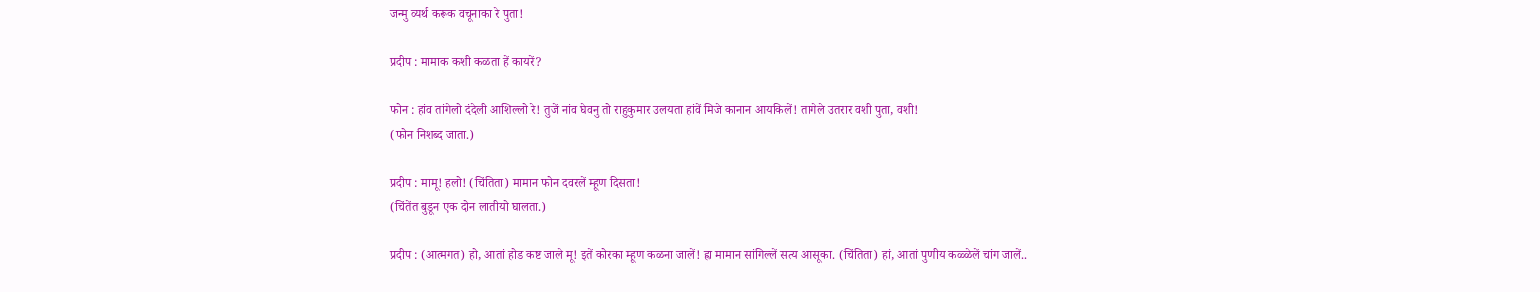जन्मु व्यर्थ करूक वचूनाका रे पुता!

प्रदीप : मामाक कशी कळता हें कायरें?

फोन : हांव तांगेलो दंदेली आशिल्लो रे! तुजें नांव घेवनु तो राहुकुमार उलयता हांवें मिजे कानान आयकिलें! तागेले उतरार वशी पुता, वशी!
(फोन निशब्द जाता.)

प्रदीप : मामू! हलो! (चिंतिता) मामान फोन दवरलें म्हूण दिसता!
(चिंतेंत बुडून एक दोन लातीयो घालता.)

प्रदीप : (आत्मगत) हो, आतां होड कष्ट जाले मू! इतें कोरका म्हूण कळना जालें! ह्रा मामान सांगिल्लें सत्य आसूका. (चिंतिता) हां, आतां पुणीय कळ्ळेलें चांग जालें..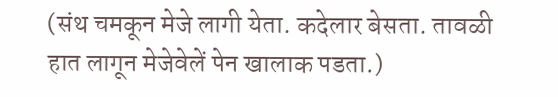(संथ चमकून मेजे लागी येता. कदेलार बेसता. तावळी हात लागून मेजेवेलें पेन खालाक पडता.)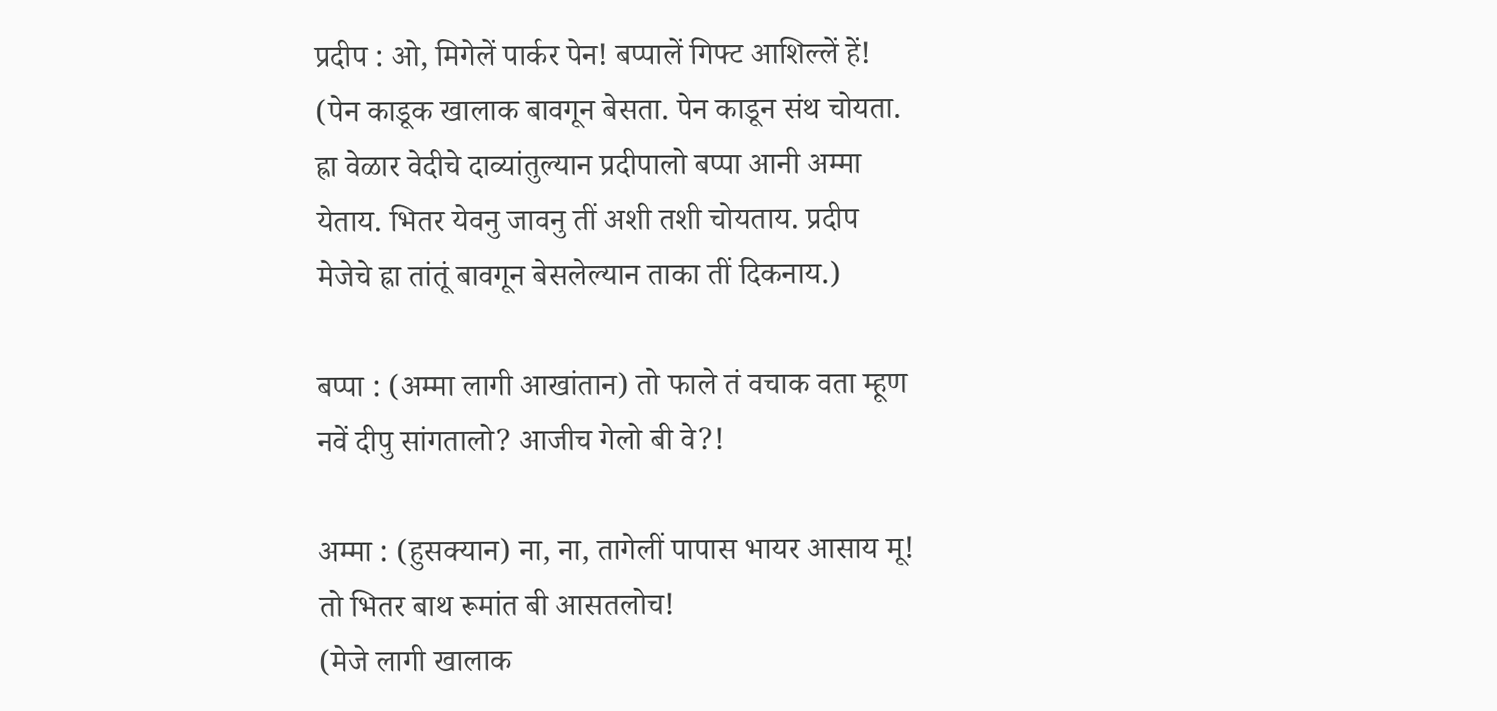प्रदीप : ओ, मिगेलें पार्कर पेन! बप्पालें गिफ्ट आशिल्लें हें!
(पेन काडूक खालाक बावगून बेसता. पेन काडून संथ चोयता. ह्रा वेळार वेदीचे दाव्यांतुल्यान प्रदीपालो बप्पा आनी अम्मा येताय. भितर येवनु जावनु तीं अशी तशी चोयताय. प्रदीप मेजेचे ह्रा तांतूं बावगून बेसलेल्यान ताका तीं दिकनाय.)

बप्पा : (अम्मा लागी आखांतान) तो फाले तं वचाक वता म्हूण नवें दीपु सांगतालो? आजीच गेलो बी वे?!

अम्मा : (हुसक्यान) ना, ना, तागेलीं पापास भायर आसाय मू! तो भितर बाथ रूमांत बी आसतलोच!
(मेजे लागी खालाक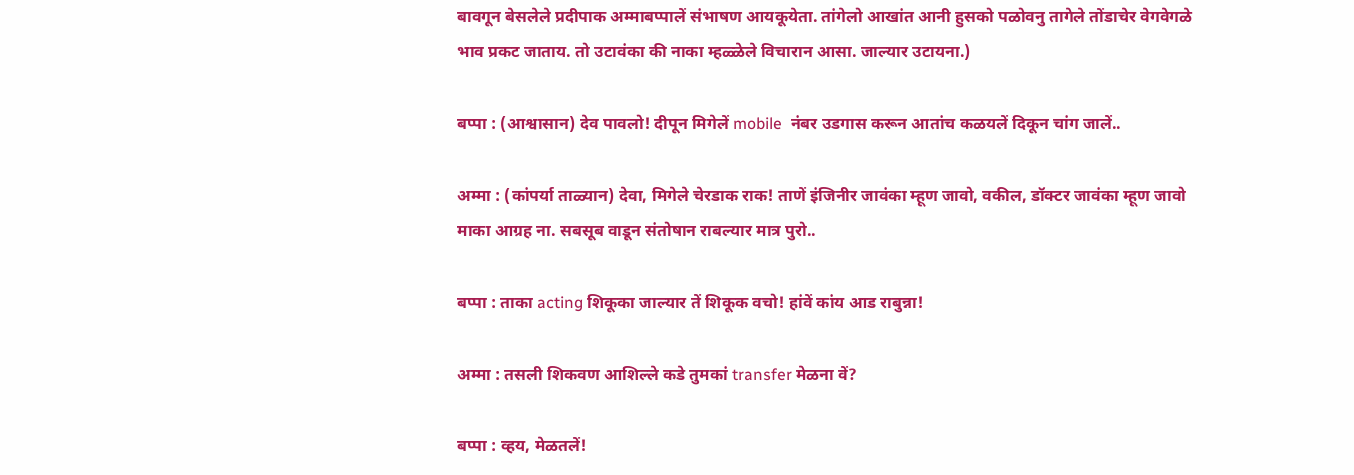बावगून बेसलेले प्रदीपाक अम्माबप्पालें संभाषण आयकूयेता. तांगेलो आखांत आनी हुसको पळोवनु तागेले तोंडाचेर वेगवेगळे भाव प्रकट जाताय. तो उटावंका की नाका म्हळ्ळेले विचारान आसा. जाल्यार उटायना.)

बप्पा : (आश्वासान) देव पावलो! दीपून मिगेलें mobile  नंबर उडगास करून आतांच कळयलें दिकून चांग जालें..

अम्मा : (कांपर्या ताळ्यान) देवा, मिगेले चेरडाक राक! ताणें इंजिनीर जावंका म्हूण जावो, वकील, डॉक्टर जावंका म्हूण जावो माका आग्रह ना. सबसूब वाडून संतोषान राबल्यार मात्र पुरो..

बप्पा : ताका acting शिकूका जाल्यार तें शिकूक वचो! हांवें कांय आड राबुन्ना!

अम्मा : तसली शिकवण आशिल्ले कडे तुमकां transfer मेळना वें?

बप्पा : व्हय, मेळतलें!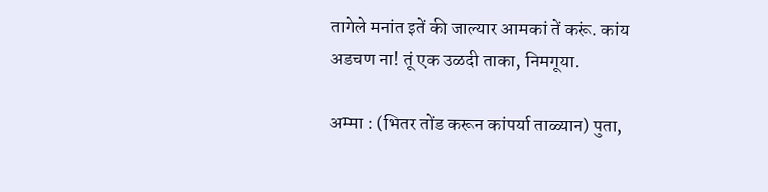तागेले मनांत इतें की जाल्यार आमकां तें करूं. कांय अडचण ना! तूं एक उळदी ताका, निमगूया.

अम्मा : (भितर तोंड करून कांपर्या ताळ्यान) पुता,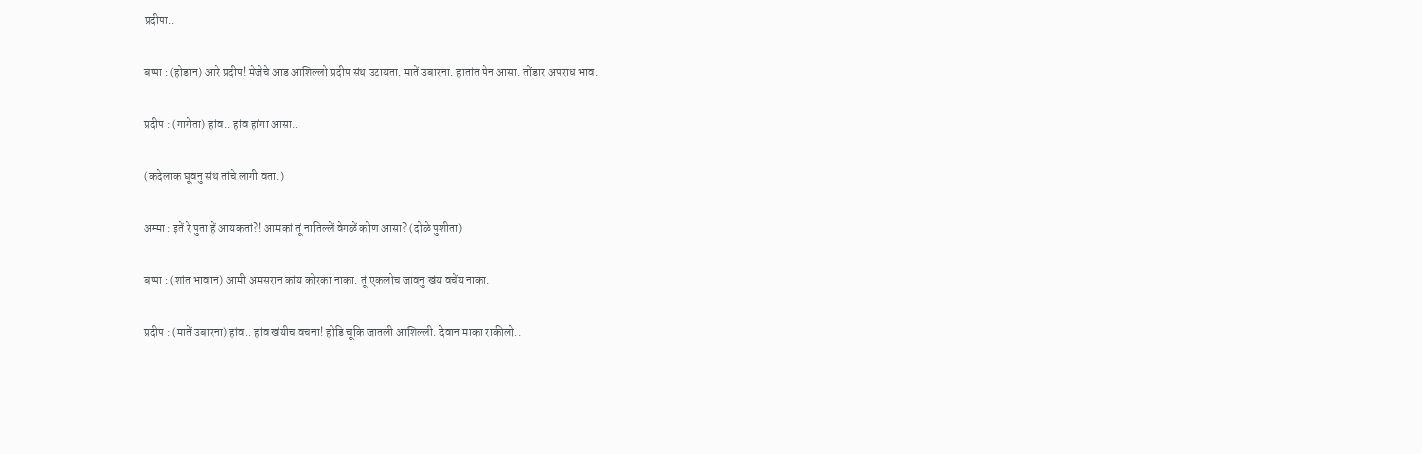प्रदीपा..

बप्पा : (होडान) आरे प्रदीप! मेजेचे आड आशिल्लो प्रदीप संथ उटायता. मातें उबारना. हातांत पेन आसा. तोंडार अपराध भाव.

प्रदीप : (गागेता) हांव.. हांव हांगा आसा..

(कदेलाक घूवनु संथ तांचे लागी वता.)

अम्मा : इतें रे पुता हें आयकतां?! आमकां तूं नातिल्लें वेगळें कोण आसा? (दोळे पुशीता)

बप्पा : (शांत भावान) आमी अमसरान कांय कोरका नाका. तूं एकलोच जावनु खंय वचेंय नाका.

प्रदीप : (मातें उबारना) हांव.. हांव खंयीच वचना! होडि चूकि जातली आशिल्ली. देवान माका राकीलो..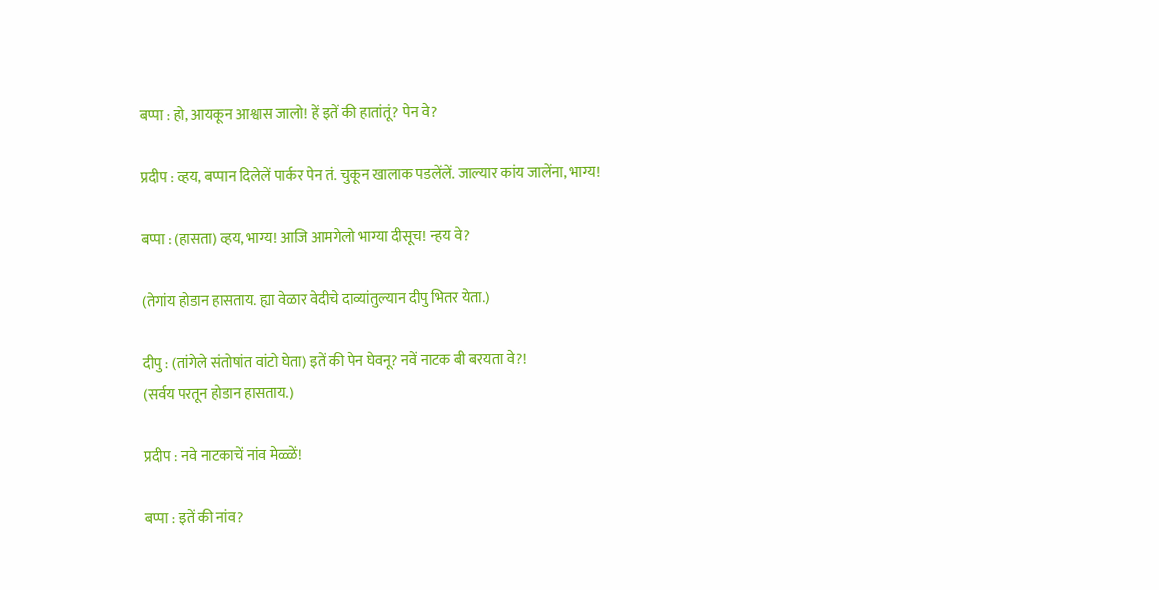बप्पा : हो, आयकून आश्वास जालो! हें इतें की हातांतूं? पेन वे?

प्रदीप : व्हय, बप्पान दिलेलें पार्कर पेन तं. चुकून खालाक पडलेंलें. जाल्यार कांय जालेंना, भाग्य!

बप्पा : (हासता) व्हय, भाग्य! आजि आमगेलो भाग्या दीसूच! न्हय वे?

(तेगांय होडान हासताय. ह्या वेळार वेदीचे दाव्यांतुल्यान दीपु भितर येता.)

दीपु : (तांगेले संतोषांत वांटो घेता) इतें की पेन घेवनू? नवें नाटक बी बरयता वे?!
(सर्वय परतून होडान हासताय.)

प्रदीप : नवे नाटकाचें नांव मेळ्ळें!

बप्पा : इतें की नांव?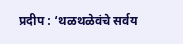प्रदीप : ‘थळथळेवंचे सर्वय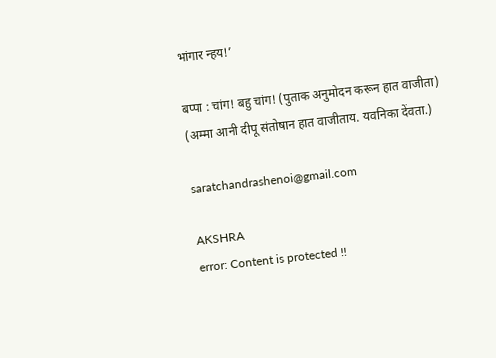भांगार न्हय!’

बप्पा : चांग! बहु चांग! (पुताक अनुमोदन करून हात वाजीता)
(अम्मा आनी दीपू संतोषान हात वाजीताय. यवनिका देंवता.)

saratchandrashenoi@gmail.com

AKSHRA
error: Content is protected !!